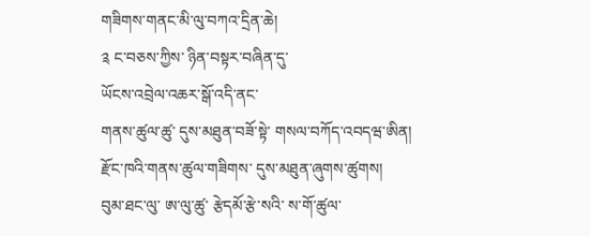གཟིགས་གནང་མི་ལུ་བཀའ་དྲིན་ཆེ།
༉ ང་བཅས་ཀྱིས་ ཉིན་བསྟར་བཞིན་དུ་
ཡོངས་འབྲེལ་འཆར་སྒོ་འདི་ནང་
གནས་ཚུལ་ཚུ་ དུས་མཐུན་བཟོ་སྟེ་ གསལ་བཀོད་འབདཝ་ཨིན།
རྫོང་ཁའི་གནས་ཚུལ་གཟིགས་ དུས་མཐུན་ཞུགས་ཚུགས།
བུམ་ཐང་ལུ་ ཨ་ལུ་ཚུ་ རྩེདམོ་རྩེ་སའི་ ས་གོ་ཚུལ་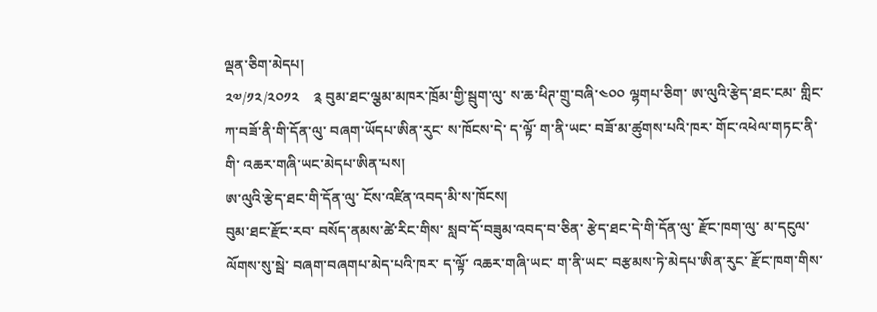ལྡན་ཅིག་མེདཔ།
༢༧/༡༢/༢༠༡༢    ༉ བུམ་ཐང་ལྕམ་མཁར་ཁྲོམ་གྱི་སྦུག་ལུ་ ས་ཆ་ཕིཊ་གྲུ་བཞི་༤༠༠ ལྷགཔ་ཅིག་ ཨ་ལུའི་རྩེད་ཐང་ངམ་ གླིང་ཀ་བཟོ་ནི་གི་དོན་ལུ་ བཞག་ཡོདཔ་ཨིན་རུང་ ས་ཁོངས་དེ་ ད་ལྟོ་ ག་ནི་ཡང་ བཟོ་མ་ཚུགས་པའི་ཁར་ གོང་འཕེལ་གཏང་ནི་གི་ འཆར་གཞི་ཡང་མེདཔ་ཨིན་པས།
ཨ་ལུའི་རྩེད་ཐང་གི་དོན་ལུ་ ངོས་འཛིན་འབད་མི་ས་ཁོངས།
བུམ་ཐང་རྫོང་རབ་ བསོད་ནམས་ཚེ་རིང་གིས་ སླབ་དོ་བཟུམ་འབད་བ་ཅིན་ རྩེད་ཐང་དེ་གི་དོན་ལུ་ རྫོང་ཁག་ལུ་ མ་དངུལ་ལོགས་སུ་སྦེ་ བཞག་བཞགཔ་མེད་པའི་ཁར་ ད་ལྟོ་ འཆར་གཞི་ཡང་ ག་ནི་ཡང་ བརྩམས་ཏེ་མེདཔ་ཨིན་རུང་ རྫོང་ཁག་གིས་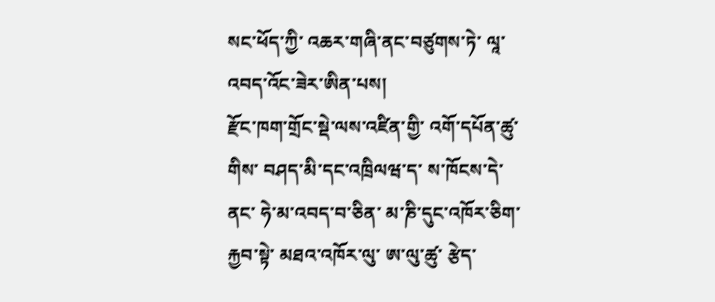སང་ཕོད་ཀྱི་ འཆར་གཞི་ནང་བཙུགས་ཏེ་ ལཱ་འབད་འོང་ཟེར་ཨིན་པས།
རྫོང་ཁག་གྲོང་སྡེ་ལས་འཛིན་གྱི་ འགོ་དཔོན་ཚུ་གིས་ བཤད་མི་དང་འཁྲིལཝ་ད་ ས་ཁོངས་དེ་ནང་ ཧེ་མ་འབད་བ་ཅིན་ མ་ཎི་དུང་འཁོར་ཅིག་རྐྱབ་སྟེ་ མཐའ་འཁོར་ལུ་ ཨ་ལུ་ཚུ་ རྩེད་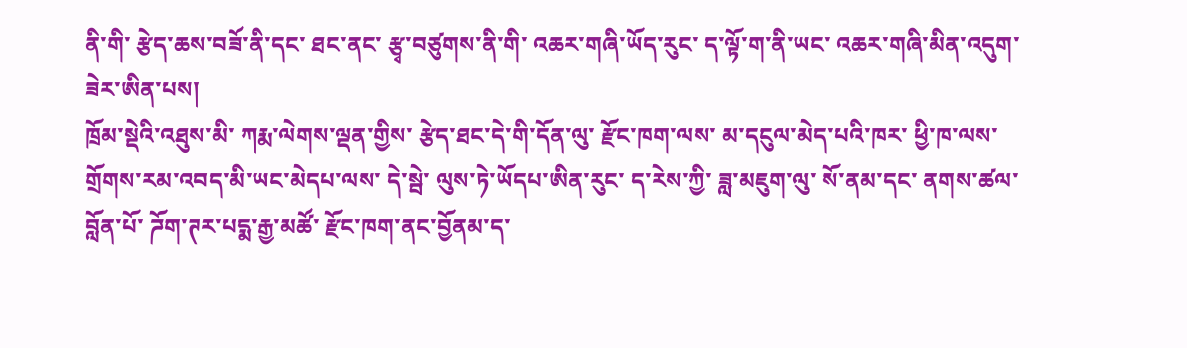ནི་གི་ རྩེད་ཆས་བཟོ་ནི་དང་ ཐང་ནང་ རྩྭ་བཙུགས་ནི་གི་ འཆར་གཞི་ཡོད་རུང་ ད་ལྟོ་ག་ནི་ཡང་ འཆར་གཞི་མིན་འདུག་ཟེར་ཨིན་པས།
ཁྲོམ་སྡེའི་འཐུས་མི་ ཀརྨ་ལེགས་ལྡན་གྱིས་ རྩེད་ཐང་དེ་གི་དོན་ལུ་ རྫོང་ཁག་ལས་ མ་དངུལ་མེད་པའི་ཁར་ ཕྱི་ཁ་ལས་ གྲོགས་རམ་འབད་མི་ཡང་མེདཔ་ལས་ དེ་སྦེ་ ལུས་ཏེ་ཡོདཔ་ཨིན་རུང་ ད་རེས་ཀྱི་ ཟླ་མཇུག་ལུ་ སོ་ནམ་དང་ ནགས་ཚལ་བློན་པོ་ ཌོག་ཊར་པདྨ་རྒྱ་མཚོ་ རྫོང་ཁག་ནང་བྱོནམ་ད་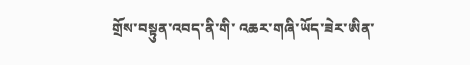གྲོས་བསྟུན་འབད་ནི་གི་ འཆར་གཞི་ཡོད་ཟེར་ཨིན་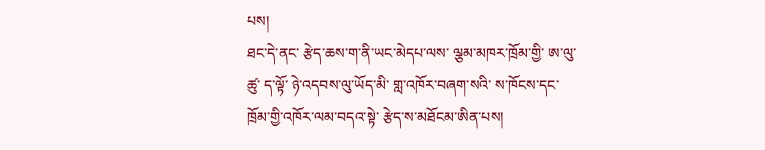པས།
ཐང་དེ་ནང་ རྩེད་ཆས་ག་ནི་ཡང་མེདཔ་ལས་ ལྕམ་མཁར་ཁྲོམ་གྱི་ ཨ་ལུ་ཚུ་ ད་ལྟོ་ ཉེ་འདབས་ལུ་ཡོད་མི་ གླ་འཁོར་བཞག་སའི་ ས་ཁོངས་དང་ ཁྲོམ་གྱི་འཁོར་ལམ་བདའ་སྟེ་ རྩེད་ས་མཐོངམ་ཨིན་པས།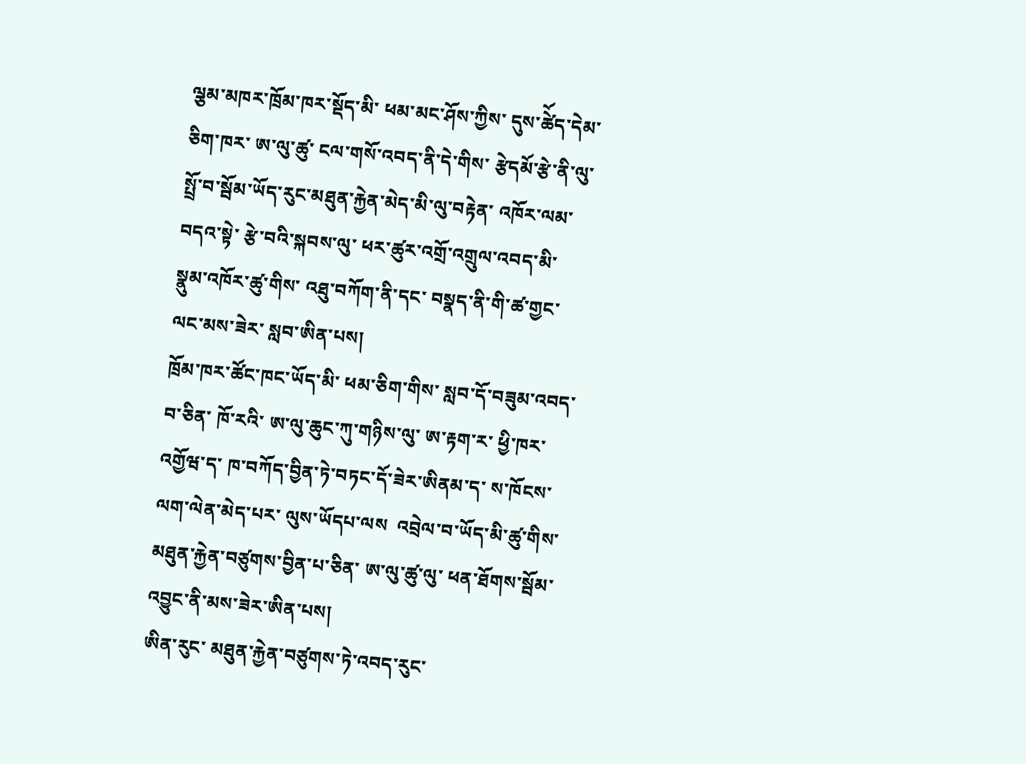ལྕམ་མཁར་ཁྲོམ་ཁར་སྡོད་མི་ ཕམ་མང་ཤོས་ཀྱིས་ དུས་ཚེོད་དེམ་ཅིག་ཁར་ ཨ་ལུ་ཚུ་ ངལ་གསོ་འབད་ནི་དེ་གིས་ རྩེདམོ་རྩེ་ནི་ལུ་ སྤྲོ་བ་སྦོམ་ཡོད་རུང་མཐུན་རྐྱེན་མེད་མི་ལུ་བརྟེན་ འཁོར་ལམ་བདའ་སྟེ་ རྩེ་བའི་སྐབས་ལུ་ ཕར་ཚུར་འགྲོ་འགྲུལ་འབད་མི་ སྣུམ་འཁོར་ཚུ་གིས་ འཐུ་བཀོག་ནི་དང་ བསྣད་ནི་གི་ཚ་གྱང་ལང་མས་ཟེར་ སླབ་ཨིན་པས།
ཁྲོམ་ཁར་ཚོང་ཁང་ཡོད་མི་ ཕམ་ཅིག་གིས་ སླབ་དོ་བཟུམ་འབད་བ་ཅིན་ ཁོ་རའི་ ཨ་ལུ་ཆུང་ཀུ་གཉིས་ལུ་ ཨ་རྟག་ར་ ཕྱི་ཁར་འགྱོཝ་ད་ ཁ་བཀོད་བྱིན་ཏེ་བཏང་དོ་ཟེར་ཨིནམ་ད་ ས་ཁོངས་ལག་ལེན་མེད་པར་ ལུས་ཡོདཔ་ལས  འབྲེལ་བ་ཡོད་མི་ཚུ་གིས་ མཐུན་རྐྱེན་བཙུགས་བྱིན་པ་ཅིན་ ཨ་ལུ་ཚུ་ལུ་ ཕན་ཐོགས་སྦོམ་འབྱུང་ནི་མས་ཟེར་ཨིན་པས།
ཨིན་རུང་ མཐུན་རྐྱེན་བཙུགས་ཏེ་འབད་རུང་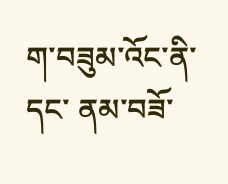ག་བཟུམ་འོང་ནི་དང་ ནམ་བཟོ་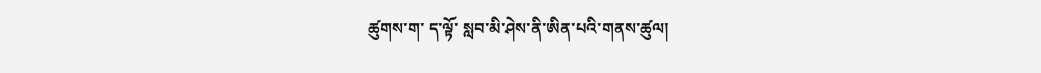ཚུགས་ག་ ད་ལྟོ་ སླབ་མི་ཤེས་ནི་ཨིན་པའི་གནས་ཚུལ།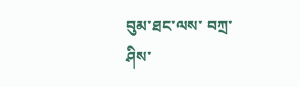བུམ་ཐང་ལས་ བཀྲ་ཤིས་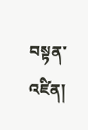བསྟན་འཛིན།